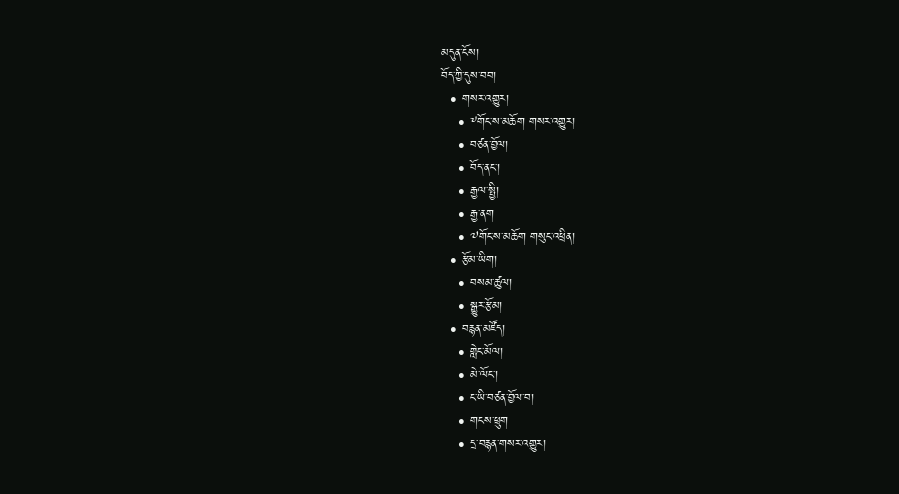མདུན་ངོས།
བོད་ཀྱི་དུས་བབ།
  • གསར་འགྱུར།
    • ༸གོང་ས་མཆོག གསར་འགྱུར།
    • བཙན་བྱོལ།
    • བོད་ནང་།
    • རྒྱལ་སྤྱི།
    • རྒྱ་ནག
    • ༧གོང་ས་མཆོག གསུང་འཕྲིན།
  • རྩོམ་ཡིག།
    • བསམ་ཚུལ།
    • སྒྱུར་རྩོམ།
  • བརྙན་མཛོད།
    • གླེང་མོལ།
    • མེ་ལོང་།
    • ང་ཡི་བཙན་བྱོལ་བ།
    • གངས་ཕྲུག
    • དྲ་བརྙན་གསར་འགྱུར།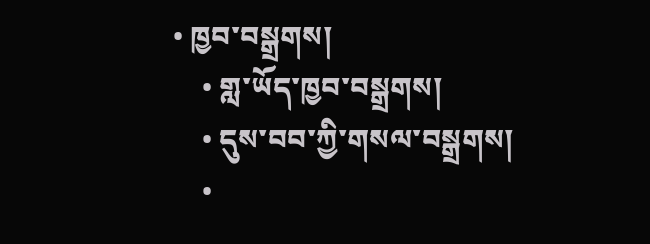• ཁྱབ་བསྒྲགས།
    • གླ་ཡོད་ཁྱབ་བསྒྲགས།
    • དུས་བབ་ཀྱི་གསལ་བསྒྲགས།
    •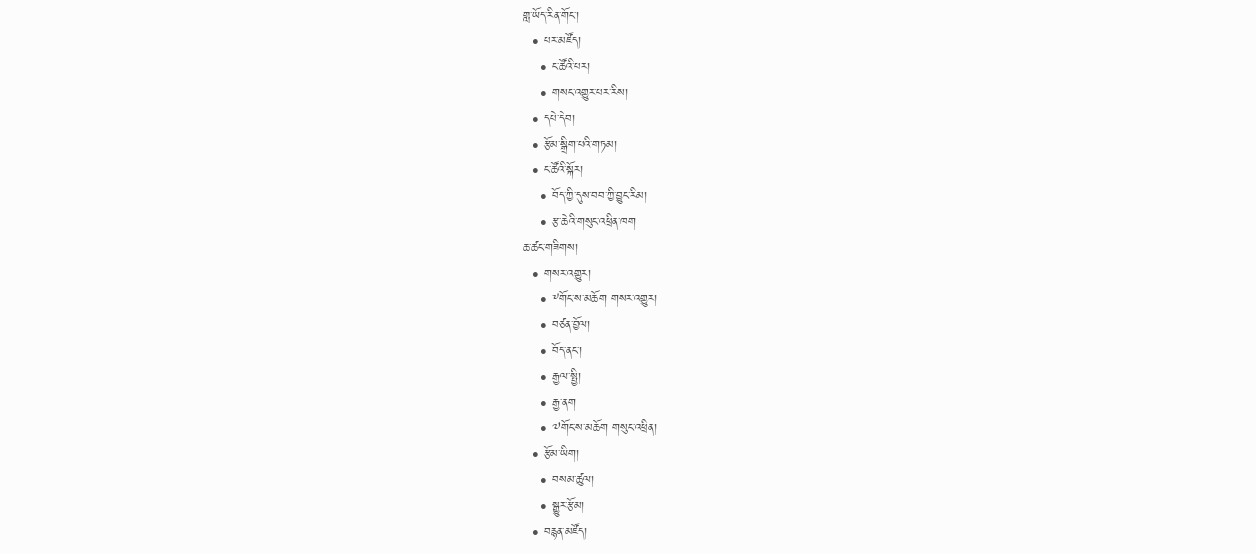གླ་ཡོད་རིན་གོང་།
  • པར་མཛོད།
    • ང་ཚོའི་པར།
    • གསང་འགྱུར་པར་རིས།
  • དཔེ་དེབ།
  • རྩོམ་སྒྲིག་པའི་གཏམ།
  • ང་ཚོའི་སྐོར།
    • བོད་ཀྱི་དུས་བབ་ཀྱི་བྱུང་རིམ།
    • རྩ་ཆེའི་གསུང་འཕྲིན་ཁག
ཆ་ཚང་གཟིགས།
  • གསར་འགྱུར།
    • ༸གོང་ས་མཆོག གསར་འགྱུར།
    • བཙན་བྱོལ།
    • བོད་ནང་།
    • རྒྱལ་སྤྱི།
    • རྒྱ་ནག
    • ༧གོང་ས་མཆོག གསུང་འཕྲིན།
  • རྩོམ་ཡིག།
    • བསམ་ཚུལ།
    • སྒྱུར་རྩོམ།
  • བརྙན་མཛོད།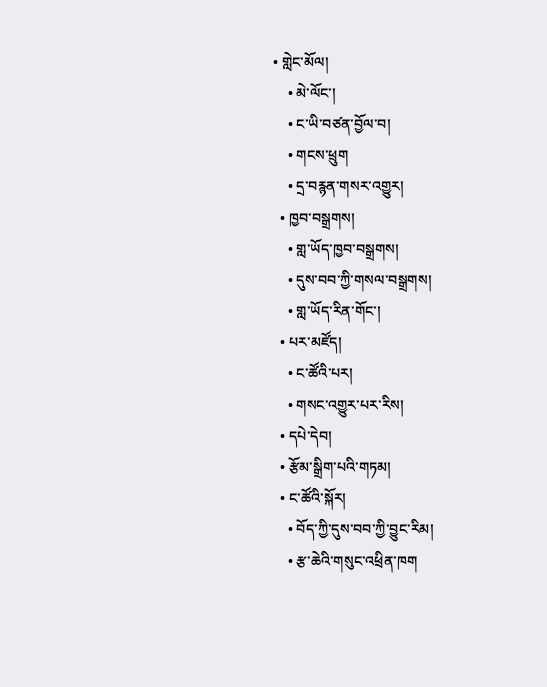• གླེང་མོལ།
    • མེ་ལོང་།
    • ང་ཡི་བཙན་བྱོལ་བ།
    • གངས་ཕྲུག
    • དྲ་བརྙན་གསར་འགྱུར།
  • ཁྱབ་བསྒྲགས།
    • གླ་ཡོད་ཁྱབ་བསྒྲགས།
    • དུས་བབ་ཀྱི་གསལ་བསྒྲགས།
    • གླ་ཡོད་རིན་གོང་།
  • པར་མཛོད།
    • ང་ཚོའི་པར།
    • གསང་འགྱུར་པར་རིས།
  • དཔེ་དེབ།
  • རྩོམ་སྒྲིག་པའི་གཏམ།
  • ང་ཚོའི་སྐོར།
    • བོད་ཀྱི་དུས་བབ་ཀྱི་བྱུང་རིམ།
    • རྩ་ཆེའི་གསུང་འཕྲིན་ཁག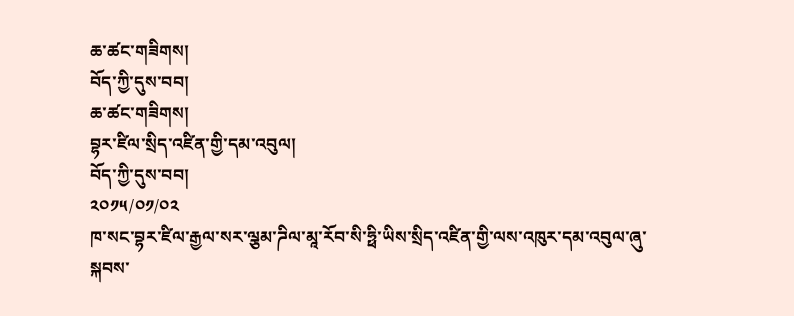ཆ་ཚང་གཟིགས།
བོད་ཀྱི་དུས་བབ།
ཆ་ཚང་གཟིགས།
བྷར་ཛིལ་སྲིད་འཛིན་གྱི་དམ་འབུལ།
བོད་ཀྱི་དུས་བབ།
༢༠༡༥/༠༡/༠༢
ཁ་སང་བྷར་ཛིལ་རྒྱལ་སར་ལྕམ་ཌིལ་མཱ་རོབ་སི་ཧྥི་ཡིས་སྲིད་འཛིན་གྱི་ལས་འཁུར་དམ་འབུལ་ཞུ་སྐབས་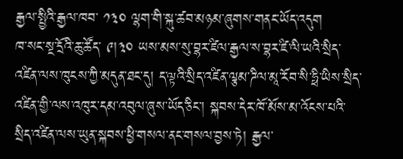རྒྱལ་སྤྱིའི་རྒྱལ་ཁབ་ ༡༣༠ ལྷག་གི་སྐུ་ཚབ་མཉམ་ཞུགས་གནང་ཡོད་འདུག
ཁ་སང་སྔ་དྲོའི་ཆུ་ཚོད་ ༩།༣༠ ཡས་མས་སུ་བྷར་ཛིལ་རྒྱལ་ས་བྷར་ཛི་ལི་ཡའི་སྲིད་འཛིན་ལས་ཁུངས་ཀྱི་མདུན་ཐང་དུ། ད་ལྟའི་སྲིད་འཛིན་ལྕམ་ཌིལ་མཱ་རོབ་སི་ཧྥི་ཡིས་སྲིད་འཛིན་གྱི་ལས་འཁུར་དམ་འབུལ་ཞུས་ཡོད་ཅིང་། སྐབས་དེར་ཁོ་མོས་མ་འོངས་པའི་སྲིད་འཛིན་ལས་ཡུན་སྐབས་ཕྱི་གསལ་ནང་གསལ་བྱས་ཏེ། རྒྱལ་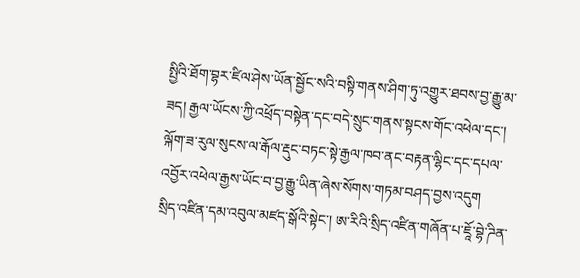སྤྱིའི་ཐོག་བྷར་ཛིལ་ཤེས་ཡོན་སྦྱོང་སའི་བསྟི་གནས་ཤིག་ཏུ་འགྱུར་ཐབས་བྱ་རྒྱུ་མ་ཟད། རྒྱལ་ཡོངས་ཀྱི་འཕྲོད་བསྟེན་དང་བདེ་སྲུང་གནས་སྟངས་གོང་འཕེལ་དང་། ལྐོག་ཟ་རུལ་སུངས་ལ་རྒོལ་རྡུང་བཏང་སྟེ་རྒྱལ་ཁབ་ནང་བརྟན་ལྷིང་དང་དཔལ་འབྱོར་འཕེལ་རྒྱས་ཡོང་བ་བྱ་རྒྱུ་ཡིན་ཞེས་སོགས་གཏམ་བཤད་བྱས་འདུག
སྲིད་འཛིན་དམ་འབུལ་མཛད་སྒོའི་སྟེང་། ཨ་རིའི་སྲིད་འཛིན་གཞོན་པ་ཇཱོ་བྷེ་ཌིན་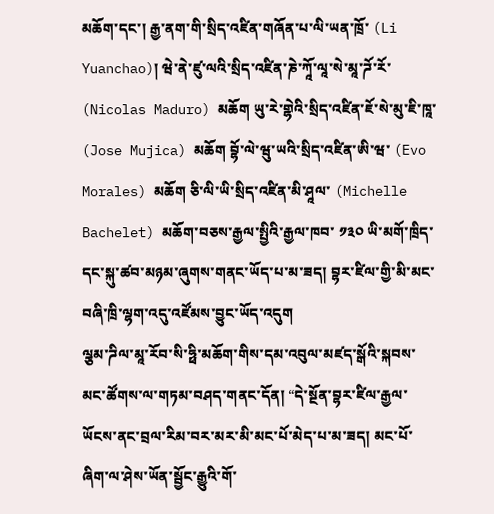མཆོག་དང་། རྒྱ་ནག་གི་སྲིད་འཛིན་གཞོན་པ་ལི་ཡན་ཁྲོ་ (Li Yuanchao)། ཝེ་ནེ་ཛུ་ལའི་སྲིད་འཛིན་ཎེ་ཀཱོ་ལཱ་སེ་མཱ་ཌོ་རོ་ (Nicolas Maduro) མཆོག ཡུ་རེ་གྷེའི་སྲིད་འཛིན་ཇོ་སེ་མུ་ཇི་ཁཱ་ (Jose Mujica) མཆོག བྷོ་ལེ་ཝུ་ཡའི་སྲིད་འཛིན་ཨི་ཝ་ (Evo Morales) མཆོག ཅི་ལི་ཡི་སྲིད་འཛིན་མི་ཤཱལ་ (Michelle Bachelet) མཆོག་བཅས་རྒྱལ་སྤྱིའི་རྒྱལ་ཁབ་ ༡༣༠ ཡི་མགོ་ཁྲིད་དང་སྐུ་ཚབ་མཉམ་ཞུགས་གནང་ཡོད་པ་མ་ཟད། བྷར་ཛིལ་གྱི་མི་མང་བཞི་ཁྲི་ལྷག་འདུ་འཛོམས་བྱུང་ཡོད་འདུག
ལྕམ་ཌིལ་མཱ་རོབ་སི་ཧྥི་མཆོག་གིས་དམ་འབུལ་མཛད་སྒོའི་སྐབས་མང་ཚོགས་ལ་གཏམ་བཤད་གནང་དོན། “དེ་སྔོན་བྷར་ཛིལ་རྒྱལ་ཡོངས་ནང་བྲལ་རིམ་བར་མར་མི་མང་པོ་མེད་པ་མ་ཟད། མང་པོ་ཞིག་ལ་ཤེས་ཡོན་སྦྱོང་རྒྱུའི་གོ་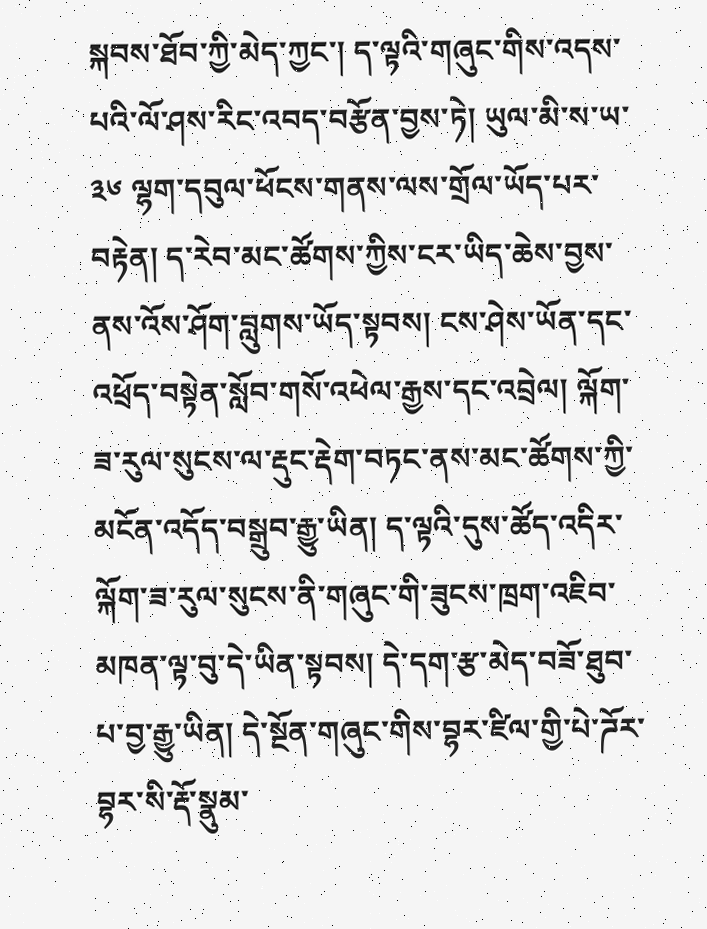སྐབས་ཐོབ་ཀྱི་མེད་ཀྱང་། ད་ལྟའི་གཞུང་གིས་འདས་པའི་ལོ་ཤས་རིང་འབད་བརྩོན་བྱས་ཏེ། ཡུལ་མི་ས་ཡ་ ༣༦ ལྷག་དབུལ་ཕོངས་གནས་ལས་གྲོལ་ཡོད་པར་བརྟེན། ད་རེབ་མང་ཚོགས་ཀྱིས་ངར་ཡིད་ཆེས་བྱས་ནས་འོས་ཤོག་བླུགས་ཡོད་སྟབས། ངས་ཤེས་ཡོན་དང་འཕྲོད་བསྟེན་སློབ་གསོ་འཕེལ་རྒྱས་དང་འབྲེལ། ལྐོག་ཟ་རུལ་སུངས་ལ་རྡུང་རྡེག་བཏང་ནས་མང་ཚོགས་ཀྱི་མངོན་འདོད་བསྒྲུབ་རྒྱུ་ཡིན། ད་ལྟའི་དུས་ཚོད་འདིར་ལྐོག་ཟ་རུལ་སུངས་ནི་གཞུང་གི་ཟུངས་ཁྲག་འཇིབ་མཁན་ལྟ་བུ་དེ་ཡིན་སྟབས། དེ་དག་རྩ་མེད་བཟོ་ཐུབ་པ་བྱ་རྒྱུ་ཡིན། དེ་སྔོན་གཞུང་གིས་བྷར་ཛིལ་གྱི་པེ་ཌོར་བྷར་སི་རྡོ་སྣུམ་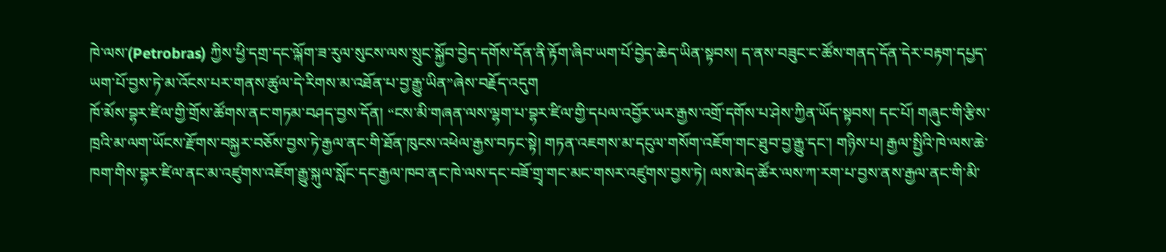ཁེ་ལས་(Petrobras) ཀྱིས་ཕྱི་དགྲ་དང་ལྐོག་ཟ་རུལ་སུངས་ལས་སྲུང་སྐྱོབ་བྱེད་དགོས་དོན་ནི་རྟོག་ཞིབ་ཡག་པོ་བྱེད་ཆེད་ཡིན་སྟབས། ད་ནས་བཟུང་ང་ཚོས་གནད་དོན་དེར་བརྟག་དཔྱད་ཡག་པོ་བྱས་ཏེ་མ་འོངས་པར་གནས་ཚུལ་དེ་རིགས་མ་འཐོན་པ་བྱ་རྒྱུ་ཡིན”ཞེས་བརྗོད་འདུག
ཁོ་མོས་བྷར་ཛིལ་གྱི་གྲོས་ཚོགས་ནང་གཏམ་བཤད་བྱས་དོན། “ངས་མི་གཞན་ལས་ལྷག་པ་བྷར་ཛིལ་གྱི་དཔལ་འབྱོར་ཡར་རྒྱས་འགྲོ་དགོས་པ་ཤེས་ཀྱིན་ཡོད་སྟབས། དང་པོ། གཞུང་གི་རྩིས་ཁྲའི་མ་ལག་ཡོངས་རྫོགས་བསྐྱར་བཅོས་བྱས་ཏེ་རྒྱལ་ནང་གི་ཐོན་ཁུངས་འཕེལ་རྒྱས་བཏང་སྟེ། གཏན་འཇགས་མ་དངུལ་གསོག་འཇོག་གང་ཐུབ་བྱ་རྒྱུ་དང་། གཉིས་པ། རྒྱལ་སྤྱིའི་ཁེ་ལས་ཆེ་ཁག་གིས་བྷར་ཛིལ་ནང་མ་འཛུགས་འཇོག་རྒྱུ་སྐུལ་སློང་དང་རྒྱལ་ཁབ་ནང་ཁེ་ལས་དང་བཟོ་གྲྭ་གང་མང་གསར་འཛུགས་བྱས་ཏེ། ལས་མེད་ཚོར་ལས་ཀ་རག་པ་བྱས་ནས་རྒྱལ་ནང་གི་མི་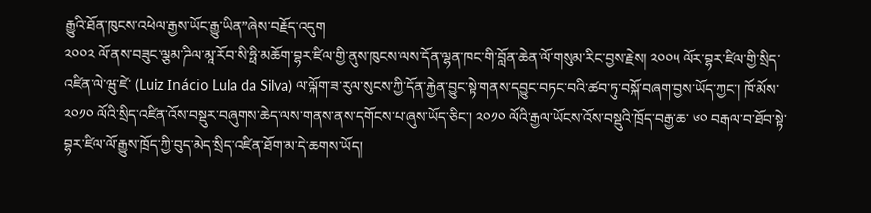རྒྱུའི་ཐོན་ཁུངས་འཕེལ་རྒྱས་ཡོང་རྒྱུ་ཡིན”ཞེས་བརྗོད་འདུག
༢༠༠༢ ལོ་ནས་བཟུང་ལྕམ་ཌིལ་མཱ་རོབ་སི་ཧྥི་མཆོག་བྷར་ཛིལ་གྱི་ནུས་ཁུངས་ལས་དོན་ལྷན་ཁང་གི་བློན་ཆེན་ལོ་གསུམ་རིང་བྱས་རྗེས། ༢༠༠༥ ལོར་བྷར་ཛིལ་གྱི་སྲིད་འཛིན་ལེ་ཝུ་ཛེ་ (Luiz Inácio Lula da Silva) ལ་ལྐོག་ཟ་རུལ་སུངས་ཀྱི་དོན་རྐྱེན་བྱུང་སྟེ་གནས་དབྱུང་བཏང་བའི་ཚབ་ཏུ་བསྐོ་བཞག་བྱས་ཡོད་ཀྱང་། ཁོ་མོས་ ༢༠༡༠ ལོའི་སྲིད་འཛིན་འོས་བསྡུར་བཞུགས་ཆེད་ལས་གནས་ནས་དགོངས་པ་ཞུས་ཡོད་ཅིང་། ༢༠༡༠ ལོའི་རྒྱལ་ཡོངས་འོས་བསྡུའི་ཁྲོད་བརྒྱ་ཆ་ ༦༠ བརྒལ་བ་ཐོབ་སྟེ་བྷར་ཛིལ་ལོ་རྒྱུས་ཁྲོད་ཀྱི་བུད་མེད་སྲིད་འཛིན་ཐོག་མ་དེ་ཆགས་ཡོད།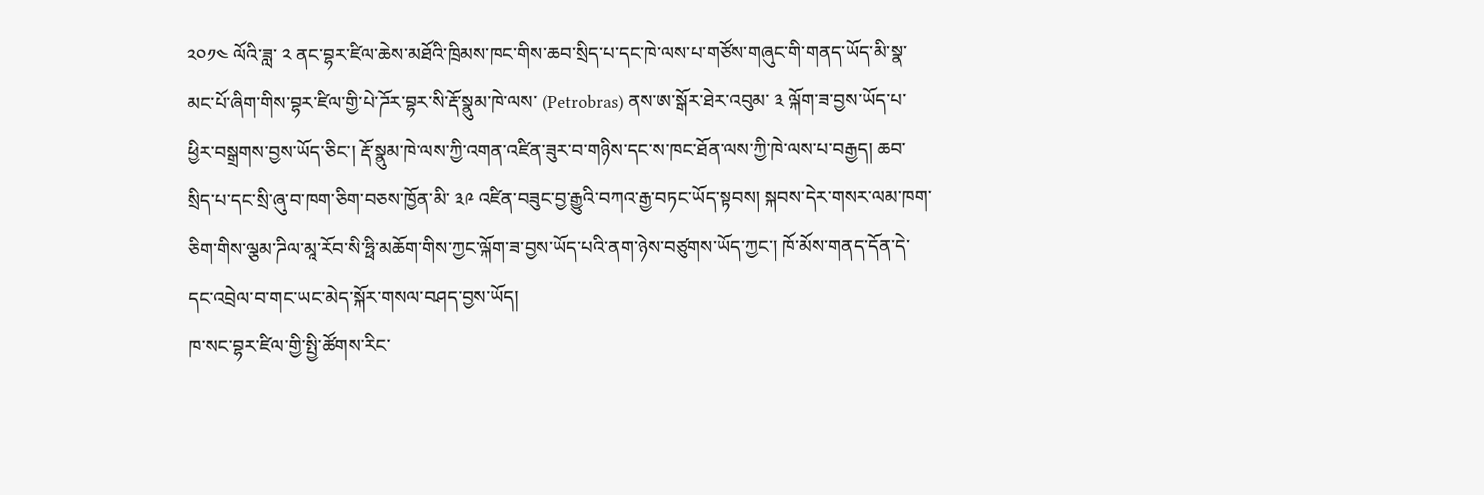༢༠༡༤ ལོའི་ཟླ་ ༢ ནང་བྷར་ཛིལ་ཆེས་མཐོའི་ཁྲིམས་ཁང་གིས་ཆབ་སྲིད་པ་དང་ཁེ་ལས་པ་གཙོས་གཞུང་གི་གནད་ཡོད་མི་སྣ་མང་པོ་ཞིག་གིས་བྷར་ཛིལ་གྱི་པེ་ཌོར་བྷར་སི་རྡོ་སྣུམ་ཁེ་ལས་ (Petrobras) ནས་ཨ་སྒོར་ཐེར་འབུམ་ ༣ ལྐོག་ཟ་བྱས་ཡོད་པ་ཕྱིར་བསྒྲགས་བྱས་ཡོད་ཅིང་། རྡོ་སྣུམ་ཁེ་ལས་ཀྱི་འགན་འཛིན་ཟུར་བ་གཉིས་དང་ས་ཁང་ཐོན་ལས་ཀྱི་ཁེ་ལས་པ་བརྒྱད། ཆབ་སྲིད་པ་དང་སྲི་ཞུ་བ་ཁག་ཅིག་བཅས་ཁྱོན་མི་ ༣༩ འཛིན་བཟུང་བྱ་རྒྱུའི་བཀའ་རྒྱ་བཏང་ཡོད་སྟབས། སྐབས་དེར་གསར་ལམ་ཁག་ཅིག་གིས་ལྕམ་ཌིལ་མཱ་རོབ་སི་ཧྥི་མཆོག་གིས་ཀྱང་ལྐོག་ཟ་བྱས་ཡོད་པའི་ནག་ཉེས་བཙུགས་ཡོད་ཀྱང་། ཁོ་མོས་གནད་དོན་དེ་དང་འབྲེལ་བ་གང་ཡང་མེད་སྐོར་གསལ་བཤད་བྱས་ཡོད།
ཁ་སང་བྷར་ཛིལ་གྱི་སྤྱི་ཚོགས་རིང་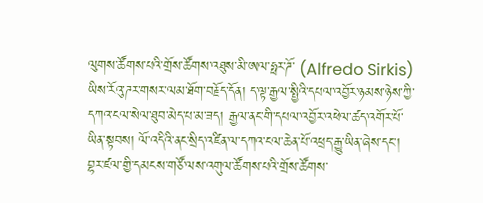ལུགས་ཚོགས་པའི་གྲོས་ཚོགས་འཐུས་མི་ཨལ་ཧྥར་ཌོ་ (Alfredo Sirkis) ཡིས་རོའུ་ཌར་གསར་ལམ་ཐོག་བརྗོད་དོན། ད་ལྟ་རྒྱལ་སྤྱིའི་དཔལ་འབྱོར་ཉམས་ཉེས་ཀྱི་དཀའ་ངལ་སེལ་ཐུབ་མེད་པ་མ་ཟད། རྒྱལ་ནང་གི་དཔལ་འབྱོར་འཕེལ་ཚད་འགོར་པོ་ཡིན་སྟབས། ལོ་འདིའི་ནང་སྲིད་འཛིན་ལ་དཀའ་ངལ་ཆེན་པོ་འཕྲད་རྒྱུ་ཡིན་ཞེས་དང་། བྷར་ཛལ་གྱི་དམངས་གཙོ་ལས་འགུལ་ཚོགས་པའི་གྲོས་ཚོགས་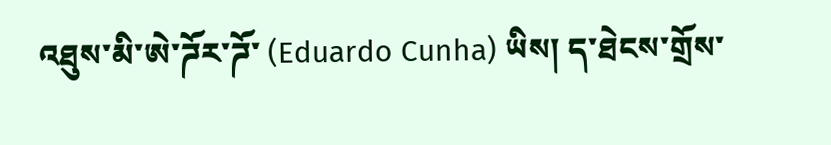འཐུས་མི་ཨེ་ཌོར་ཌོ་ (Eduardo Cunha) ཡིས། ད་ཐེངས་གྲོས་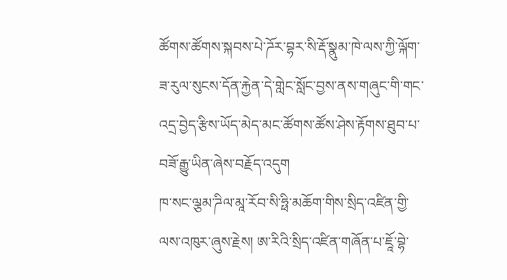ཚོགས་ཚོགས་སྐབས་པེ་ཌོར་བྷར་སི་རྡོ་སྣུམ་ཁེ་ལས་ཀྱི་ལྐོག་ཟ་རུལ་སུངས་དོན་རྐྱེན་དེ་གླེང་སློང་བྱས་ནས་གཞུང་གི་གང་འདྲ་བྱེད་རྩིས་ཡོད་མེད་མང་ཚོགས་ཚོས་ཤེས་རྟོགས་ཐུབ་པ་བཟོ་རྒྱུ་ཡིན་ཞེས་བརྗོད་འདུག
ཁ་སང་ལྕམ་ཌིལ་མཱ་རོབ་སི་ཧྥི་མཆོག་གིས་སྲིད་འཛིན་གྱི་ལས་འཁུར་ཞུས་རྗེས། ཨ་རིའི་སྲིད་འཛིན་གཞོན་པ་ཇཱོ་བྷེ་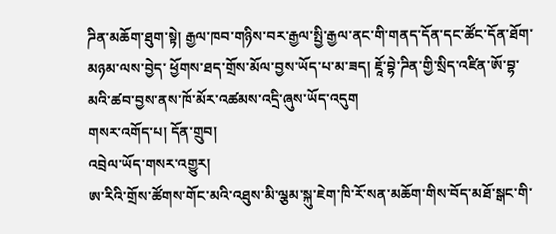ཌིན་མཆོག་ཐུག་སྟེ། རྒྱལ་ཁབ་གཉིས་བར་རྒྱལ་སྤྱི་རྒྱལ་ནང་གི་གནད་དོན་དང་ཚོང་དོན་ཐོག་མཉམ་ལས་བྱེད་ ཕྱོགས་ཐད་གྲོས་མོལ་བྱས་ཡོད་པ་མ་ཟད། ཇཱོ་བྷེ་ཌིན་གྱི་སྲིད་འཛིན་ཨོ་བྷ་མའི་ཚབ་བྱས་ནས་ཁོ་མོར་འཚམས་འདྲི་ཞུས་ཡོད་འདུག
གསར་འགོད་པ། དོན་གྲུབ།
འབྲེལ་ཡོད་གསར་འགྱུར།
ཨ་རིའི་གྲོས་ཚོགས་གོང་མའི་འཐུས་མི་ལྕམ་སྐུ་ཇེག་ཁི་རོ་སན་མཆོག་གིས་བོད་མཐོ་སྒང་གི་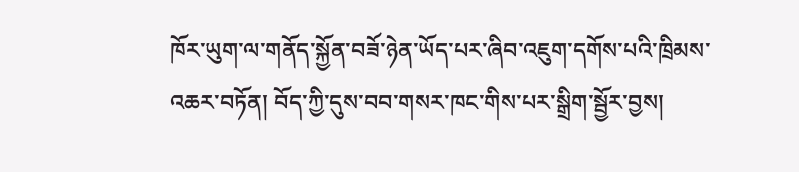ཁོར་ཡུག་ལ་གནོད་སྐྱོན་བཟོ་ཉེན་ཡོད་པར་ཞིབ་འཇུག་དགོས་པའི་ཁྲིམས་འཆར་བཏོན། བོད་ཀྱི་དུས་བབ་གསར་ཁང་གིས་པར་སྒྲིག་སྦྱོར་བྱས།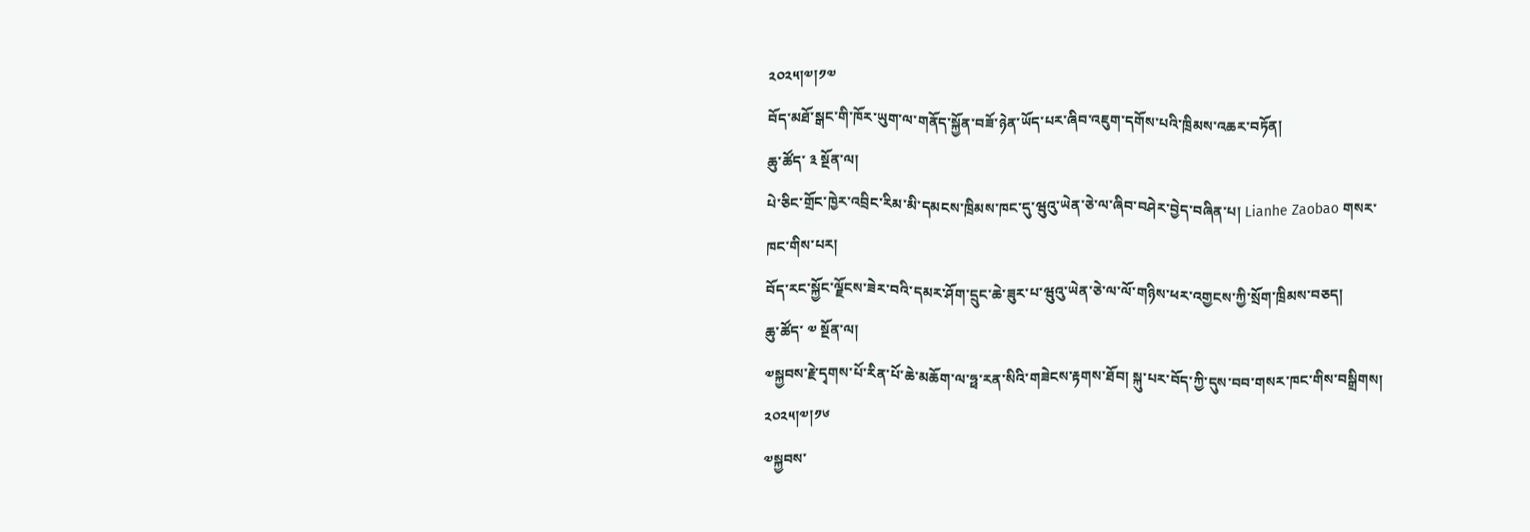༢༠༢༥།༧།༡༧
བོད་མཐོ་སྒང་གི་ཁོར་ཡུག་ལ་གནོད་སྐྱོན་བཟོ་ཉེན་ཡོད་པར་ཞིབ་འཇུག་དགོས་པའི་ཁྲིམས་འཆར་བཏོན།
ཆུ་ཚོད་ ༣ སྔོན་ལ།
པེ་ཅིང་གྲོང་ཁྱེར་འབྲིང་རིམ་མི་དམངས་ཁྲིམས་ཁང་དུ་ཝུའུ་ཡེན་ཅེ་ལ་ཞིབ་བཤེར་བྱེད་བཞིན་པ། Lianhe Zaobao གསར་ཁང་གིས་པར།
བོད་རང་སྐྱོང་ལྗོངས་ཟེར་བའི་དམར་ཤོག་དྲུང་ཆེ་ཟུར་པ་ཝུའུ་ཡེན་ཅེ་ལ་ལོ་གཉིས་ཕར་འགྱངས་ཀྱི་སྲོག་ཁྲིམས་བཅད།
ཆུ་ཚོད་ ༧ སྔོན་ལ།
༧སྐྱབས་རྗེ་དྭགས་པོ་རིན་པོ་ཆེ་མཆོག་ལ་ཧྥ་རན་སིའི་གཟེངས་རྟགས་ཐོབ། སྐུ་པར་བོད་ཀྱི་དུས་བབ་གསར་ཁང་གིས་བསྒྲིགས། ༢༠༢༥།༧།༡༦
༧སྐྱབས་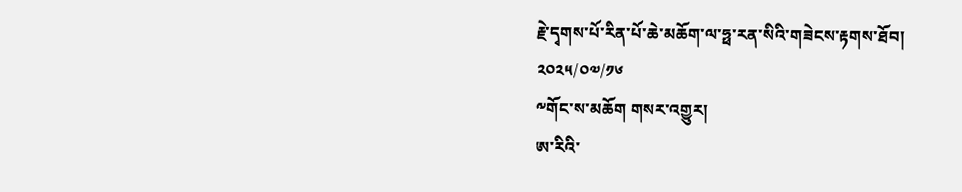རྗེ་དྭགས་པོ་རིན་པོ་ཆེ་མཆོག་ལ་ཧྥ་རན་སིའི་གཟེངས་རྟགས་ཐོབ།
༢༠༢༥/༠༧/༡༦
༸གོང་ས་མཆོག གསར་འགྱུར།
ཨ་རིའི་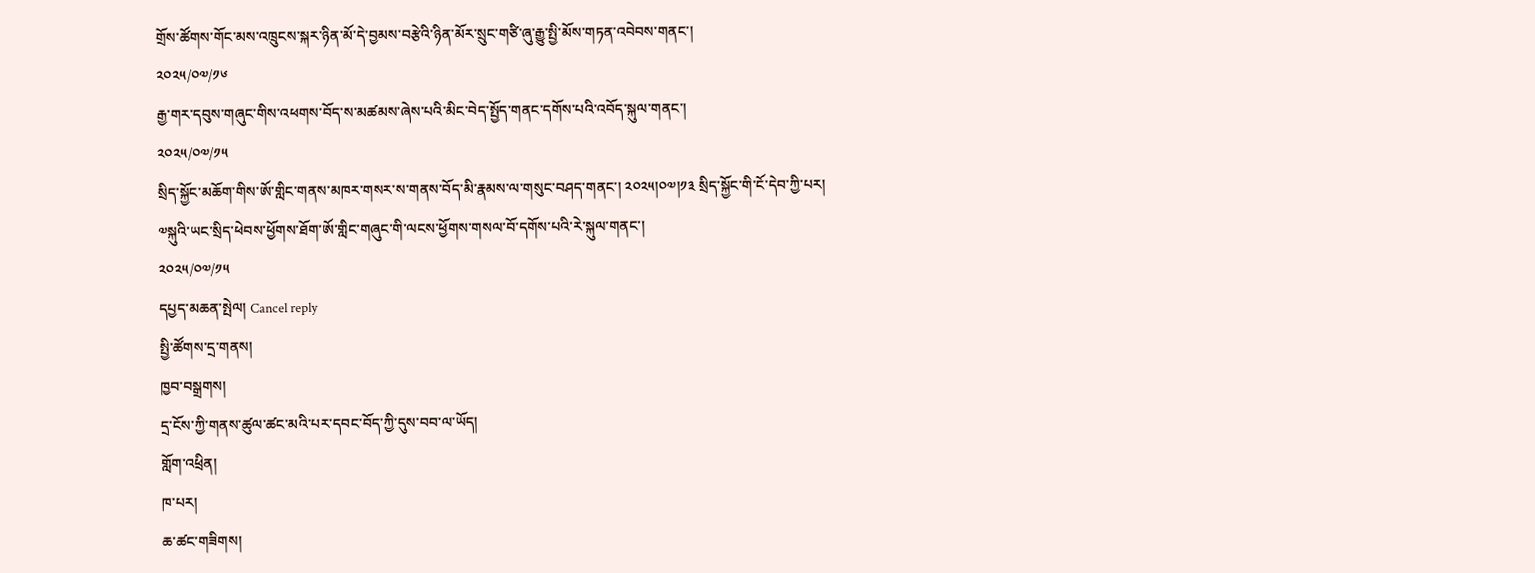གྲོས་ཚོགས་གོང་མས་འཁྲུངས་སྐར་ཉིན་མོ་དེ་བྱམས་བརྩེའི་ཉིན་མོར་སྲུང་གཙི་ཞུ་རྒྱུ་སྤྱི་མོས་གཏན་འབེབས་གནང་།
༢༠༢༥/༠༧/༡༦
རྒྱ་གར་དབུས་གཞུང་གིས་འཕགས་བོད་ས་མཚམས་ཞེས་པའི་མིང་བེད་སྤྱོད་གནང་དགོས་པའི་འབོད་སྐུལ་གནང་།
༢༠༢༥/༠༧/༡༥
སྲིད་སྐྱོང་མཆོག་གིས་ཨོ་གླིང་གནས་མཁར་གསར་ས་གནས་བོད་མི་རྣམས་ལ་གསུང་བཤད་གནང་། ༢༠༢༥།༠༧།༡༣ སྲིད་སྐྱོང་གི་ངོ་དེབ་ཀྱི་པར།
༧སྐུའི་ཡང་སྲིད་ཕེབས་ཕྱོགས་ཐོག་ཨོ་གླིང་གཞུང་གི་ལངས་ཕྱོགས་གསལ་བོ་དགོས་པའི་རེ་སྐུལ་གནང་།
༢༠༢༥/༠༧/༡༥
དཔྱད་མཆན་སྤེལ། Cancel reply
སྤྱི་ཚོགས་དྲ་གནས།
ཁྱབ་བསྒྲགས།
དྲ་ངོས་ཀྱི་གནས་ཚུལ་ཚང་མའི་པར་དབང་བོད་ཀྱི་དུས་བབ་ལ་ཡོད།
གློག་འཕྲིན།
ཁ་པར།
ཆ་ཚང་གཟིགས།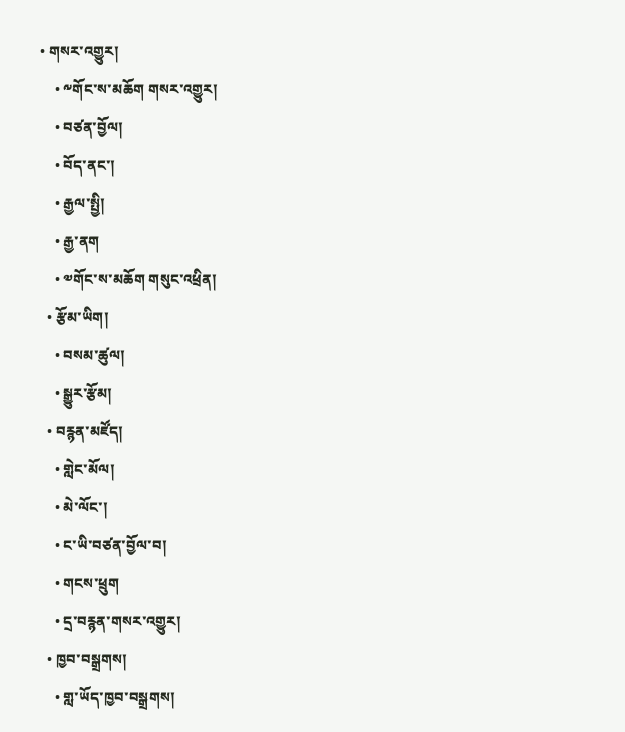• གསར་འགྱུར།
    • ༸གོང་ས་མཆོག གསར་འགྱུར།
    • བཙན་བྱོལ།
    • བོད་ནང་།
    • རྒྱལ་སྤྱི།
    • རྒྱ་ནག
    • ༧གོང་ས་མཆོག གསུང་འཕྲིན།
  • རྩོམ་ཡིག།
    • བསམ་ཚུལ།
    • སྒྱུར་རྩོམ།
  • བརྙན་མཛོད།
    • གླེང་མོལ།
    • མེ་ལོང་།
    • ང་ཡི་བཙན་བྱོལ་བ།
    • གངས་ཕྲུག
    • དྲ་བརྙན་གསར་འགྱུར།
  • ཁྱབ་བསྒྲགས།
    • གླ་ཡོད་ཁྱབ་བསྒྲགས།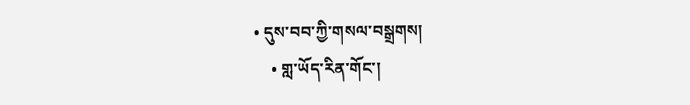• དུས་བབ་ཀྱི་གསལ་བསྒྲགས།
    • གླ་ཡོད་རིན་གོང་།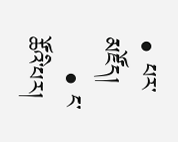• པར་མཛོད།
    • ང་ཚོའི་པར།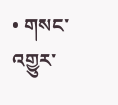• གསང་འགྱུར་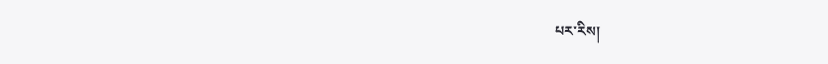པར་རིས།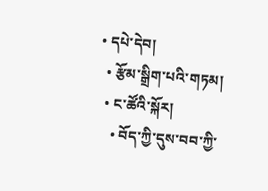• དཔེ་དེབ།
  • རྩོམ་སྒྲིག་པའི་གཏམ།
  • ང་ཚོའི་སྐོར།
    • བོད་ཀྱི་དུས་བབ་ཀྱི་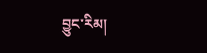བྱུང་རིམ།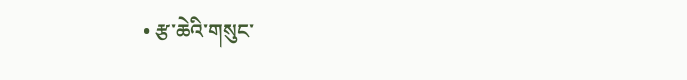• རྩ་ཆེའི་གསུང་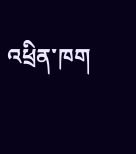འཕྲིན་ཁག